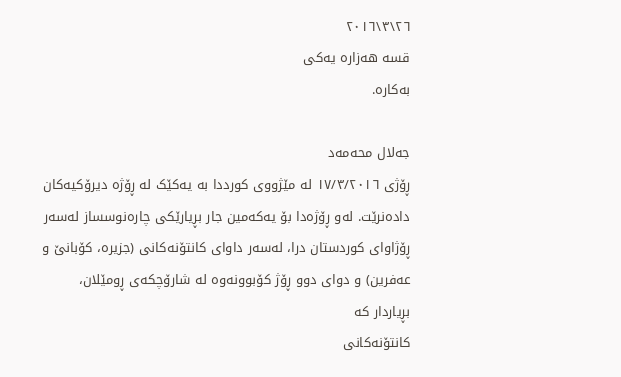٢٦\٣\٢٠١٦
قسە هەزارە یەکی
بەکارە.

جەلال محەمەد
ڕۆژی ١٧/٣/٢٠١٦ لە مێژووی کورددا بە یەکێک لە ڕۆژە دیرۆکیەکان
دادەنرێت. لەو ڕۆژەدا بۆ یەکەمین جار بڕیارێکی چارەنوسساز لەسەر
ڕۆژاوای کوردستان درا، لەسەر داوای کانتۆنەکانی (جزیرە، کۆبانێ و
عەفرین) و دوای دوو ڕۆژ کۆبوونەوە لە شارۆچکەی ڕومێلان، بڕیاردار کە
کانتۆنەکانی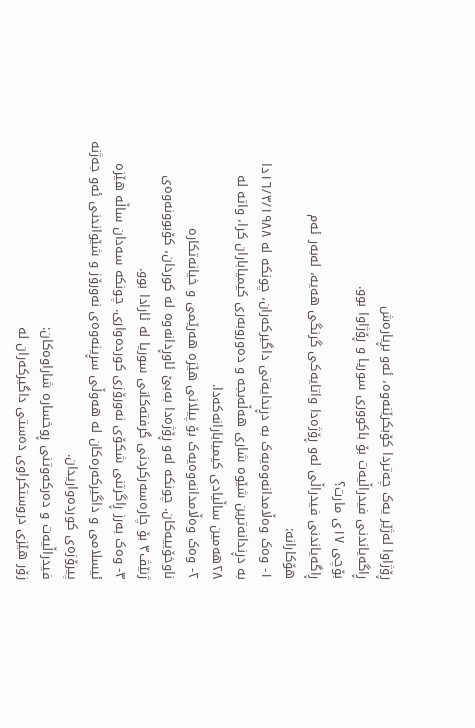ڕۆژاوا لەژێر یەک چەتردا کۆبکرێنەوە، ئەو بڕیارەش
ڕاگەیاندنی فیدراڵیەت بۆ باکووری سوریا و ڕۆژاوا بوو.
بۆچی ١٧ی مارت؟
ڕاگەیاندنی فیدراڵی لەو ڕۆژەدا واتایەکی گرنگی ھەیە، لەبەر ئەم
ھۆکارانە:
١- وەک وەڵامدانەوەیەک بە دڕندایەتی داگیرکەران، چونکە لە ١٦/٣/١٩٨٨دا
بە دڕندانەترین شێوە شاری ھەڵەبجە و دەوروبەری کیمیاباران کرا، واتە لە
٢٨ھەمین ساڵیادی کیمیابارانەکەدا.
٢- وەک وەڵامدانەوەیەک بۆ پیلانی ھێزە ھەرێمی و خیانەتکارە
ناوخۆییەکان. چونکە لەو ڕۆژەدا بەبێ ئاوڕدانەوە لە کوردان، کۆبوونەوەی
ژنێڤ٣ بۆ چارەسەرکردنی گرفتەکانی سوریا لە ئارادا بوو.
٣- وەک بەرز ڕاگرتنی شکۆی نەورۆزی کوردەواری. چونکە سەدان ساڵە ھێزە
ئیسلامی و داگیرکەرەکان لە ھەوڵی سڕینەوەی نەورۆز و شێواندنی ئەو جەژنە
پیرۆزەی کوردەواریدان.
فیدراڵیەت و دەرکەوتنی ڕوخسارە شاراوەکان:
زۆر ھێزی دروستکراوی دەستی داگیرکەران لە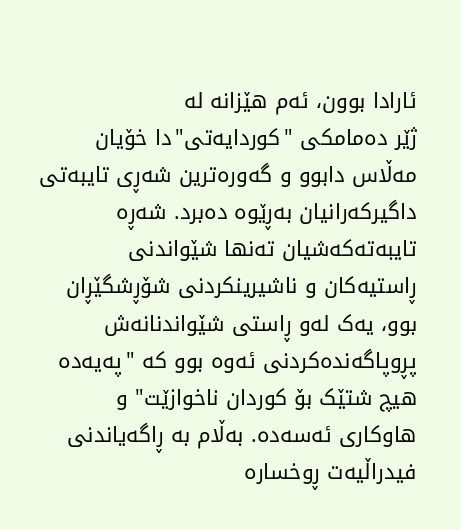ئارادا بوون، ئەم ھێزانە لە
ژێر دەمامکی "کوردایەتی"دا خۆیان مەڵاس دابوو و گەورەترین شەڕی تایبەتی
داگیرکەرانیان بەڕێوە دەبرد. شەڕە تایبەتەکەشیان تەنھا شێواندنی
ڕاستیەکان و ناشیرینکردنی شۆڕشگێڕان بوو، یەک لەو ڕاستی شێواندنانەش
پڕوپاگەندەکردنی ئەوە بوو کە "پەیەدە ھیچ شتێک بۆ کوردان ناخوازێت" و
ھاوکاری ئەسەدە. بەڵام بە ڕاگەیاندنی فیدراڵیەت ڕوخسارە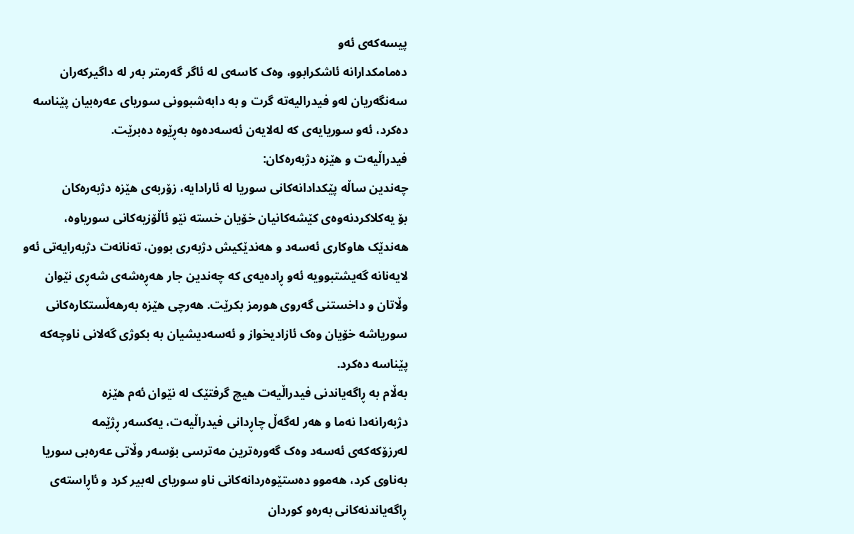پیسەکەی ئەو
دەمامکدارانە ئاشکرابوو، وەک کاسەی لە ئاگر گەرمتر بەر لە داگیرکەران
سەنگەریان لەو فیدرالیەتە گرت و بە دابەشبوونی سوریای عەرەبیان پێناسە
دەکرد، ئەو سوریایەی کە لەلایەن ئەسەدەوە بەڕێوە دەبرێت.
فیدراڵیەت و ھێزە دژبەرەکان:
چەندین ساڵە پێکدادانەکانی سوریا لە ئارادایە، زۆربەی ھێزە دژبەرەکان
بۆ یەکلاکردنەوەی کێشەکانیان خۆیان خستە نێو ئاڵۆزیەکانی سوریاوە،
ھەندێک ھاوکاری ئەسەد و ھەندێکیش دژبەری بوون، تەنانەت دژبەرایەتی ئەو
لایەنانە گەیشتبوویە ئەو ڕادەیەی کە چەندین جار ھەڕەشەی شەڕی نێوان
وڵاتان و داخستنی گەروی ھورمز بکرێت. ھەرچی ھێزە بەرھەڵستکارەکانی
سوریاشە خۆیان وەک ئازادیخواز و ئەسەدیشیان بە بکوژی گەلانی ناوچەکە
پێناسە دەکرد.
بەڵام بە ڕاگەیاندنی فیدراڵیەت ھیچ گرفتێک لە نێوان ئەم ھێزە
دژبەرانەدا نەما و ھەر لەگەڵ چاڕدانی فیدراڵیەت، یەکسەر ڕژێمە
لەرزۆکەکەی ئەسەد وەک گەورەترین مەترسی بۆسەر وڵاتی عەرەبی سوریا
بەناوی کرد، ھەموو دەستێوەردانەکانی ناو سوریای لەبیر کرد و ئاڕاستەی
ڕاگەیاندنەکانی بەرەو کوردان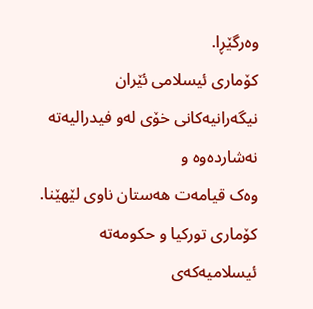وەرگێڕا.
کۆماری ئیسلامی ئێران نیگەرانیەکانی خۆی لەو فیدرالیەتە نەشاردەوە و
وەک قیامەت ھەستان ناوی لێھێنا.
کۆماری تورکیا و حکومەتە ئیسلامیەکەی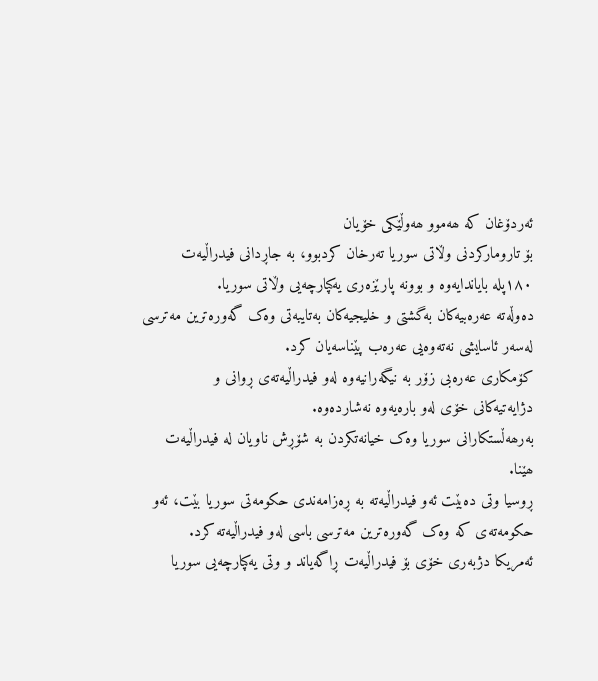ئەردۆغان کە ھەموو ھەوڵێکی خۆیان
بۆ تارومارکردنی وڵاتی سوریا تەرخان کردبوو، بە جاڕدانی فیدراڵیەت
١٨٠پلە بایاندایەوە و بوونە پارێزەری یەکپارچەیی وڵاتی سوریا.
دەوڵەتە عەرەبیەکان بەگشتی و خلیجیەکان بەتایبەتی وەک گەورەترین مەترسی
لەسەر ئاسایشی نەتەوەیی عەرەب پێناسەیان کرد.
کۆمکاری عەرەبی زۆر بە نیگەرانیەوە لەو فیدراڵیەتەی ڕوانی و
دژایەتیەکانی خۆی لەو بارەیەوە نەشاردەوە.
بەرھەڵستکارانی سوریا وەک خیانەتکردن بە شۆڕش ناویان لە فیدراڵیەت
ھێنا.
ڕوسیا وتی دەبێت ئەو فیدراڵیەتە بە ڕەزامەندی حکومەتی سوریا بێت، ئەو
حکومەتەی کە وەک گەورەترین مەترسی باسی لەو فیدراڵیەتە کرد.
ئەمریکا دژبەری خۆی بۆ فیدراڵیەت ڕاگەیاند و وتی یەکپارچەیی سوریا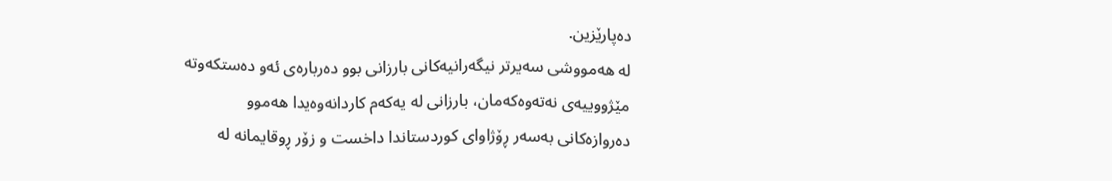دەپارێزین.
لە ھەمووشی سەیرتر نیگەرانیەکانی بارزانی بوو دەربارەی ئەو دەستکەوتە
مێژووییەی نەتەوەکەمان، بارزانی لە یەکەم کاردانەوەیدا ھەموو
دەروازەکانی بەسەر ڕۆژاوای کوردستاندا داخست و زۆر ڕوقایمانە لە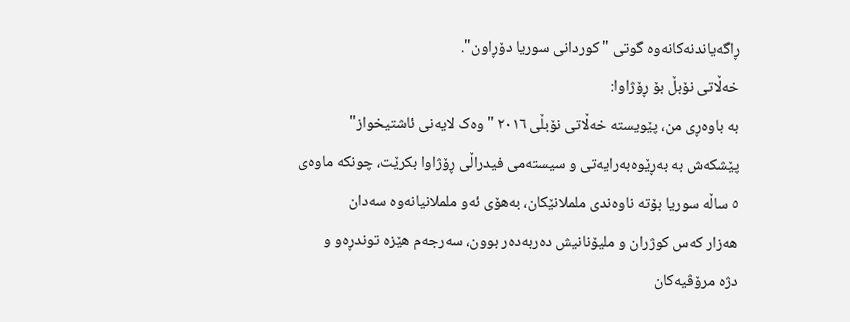ڕاگەیاندنەکانەوە گوتی "کوردانی سوریا دۆڕاون".
خەڵاتی نۆبڵ بۆ ڕۆژاوا:
بە باوەڕی من، پێویستە خەڵاتی نۆبڵی ٢٠١٦ "وەک لایەنی ئاشتیخواز"
پێشکەش بە بەڕێوەبەرایەتی و سیستەمی فیدراڵی ڕۆژاوا بکرێت، چونکە ماوەی
٥ ساڵە سوریا بۆتە ناوەندی ململانێکان، بەھۆی ئەو ململانیانەوە سەدان
ھەزار کەس کوژران و ملیۆنانیش دەربەدەر بوون، سەرجەم ھێزە توندڕەو و
دژە مرۆڤیەکان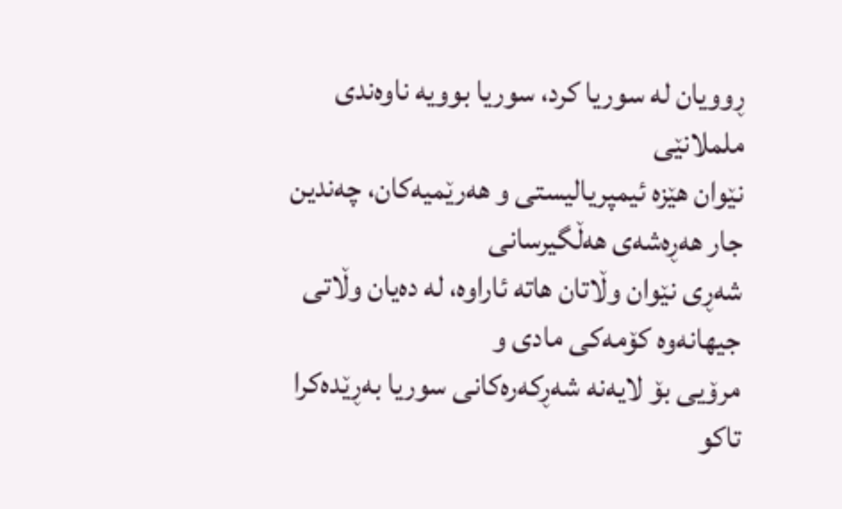ڕوویان لە سوریا کرد، سوریا بوویە ناوەندی ململانێی
نێوان ھێزە ئیمپریالیستی و ھەرێمیەکان، چەندین جار ھەڕەشەی ھەڵگیرسانی
شەڕی نێوان وڵاتان ھاتە ئاراوە، لە دەیان وڵاتی جیھانەوە کۆمەکی مادی و
مرۆیی بۆ لایەنە شەڕکەرەکانی سوریا بەڕێدەکرا تاکو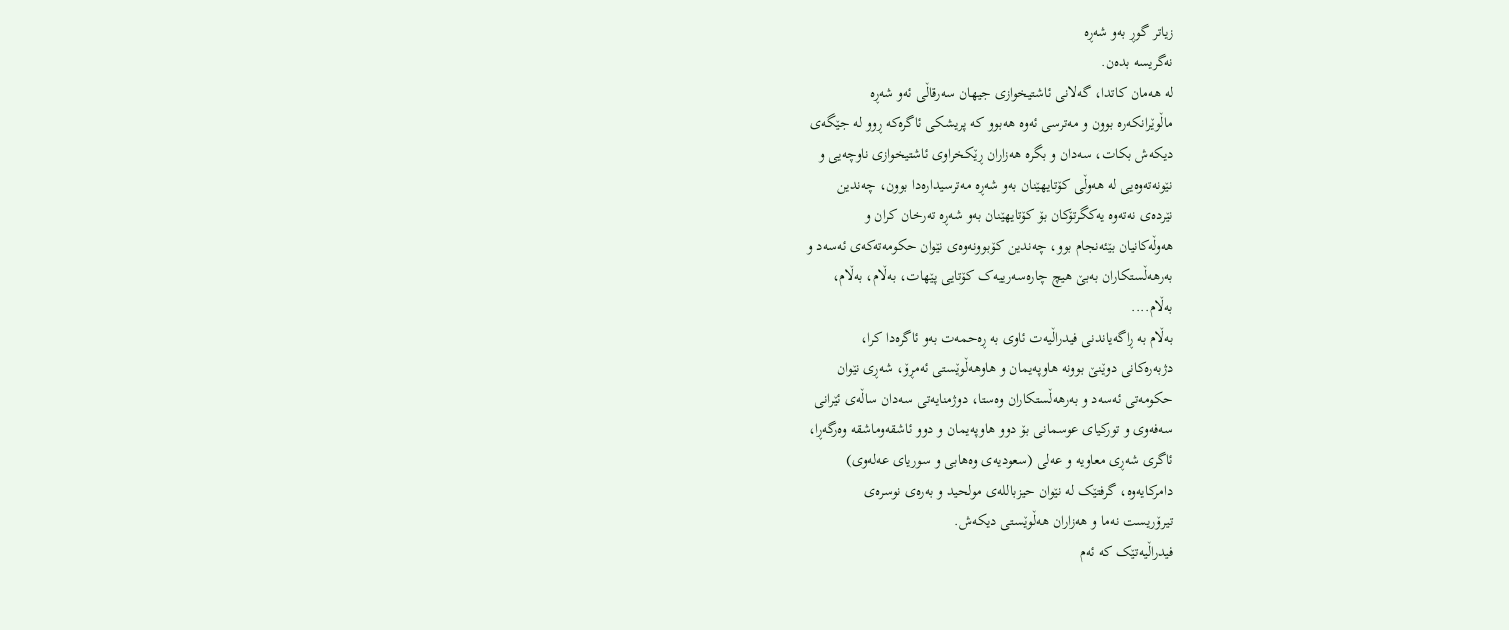زیاتر گوڕ بەو شەڕە
نەگریسە بدەن.
لە ھەمان کاتدا، گەلانی ئاشتیخوازی جیھان سەرقاڵی ئەو شەڕە
ماڵوێرانکەرە بوون و مەترسی ئەوە ھەبوو کە پریشکی ئاگرەکە ڕوو لە جێگەی
دیکەش بکات، سەدان و بگرە ھەزاران ڕێکخراوی ئاشتیخوازی ناوچەیی و
نێونەتەوەیی لە ھەوڵی کۆتایھێنان بەو شەڕە مەترسیدارەدا بوون، چەندین
نێردەی نەتەوە یەکگرتۆکان بۆ کۆتایھێنان بەو شەڕە تەرخان کران و
ھەوڵەکانیان بێئەنجام بوو، چەندین کۆبوونەوەی نێوان حکومەتەکەی ئەسەد و
بەرھەڵستکاران بەبێ ھیچ چارەسەرییەک کۆتایی پێھات، بەڵام، بەڵام،
بەڵام....
بەڵام بە ڕاگەیاندنی فیدراڵیەت ئاوی بە ڕەحمەت بەو ئاگرەدا کرا،
دژبەرەکانی دوێنێ بوونە ھاوپەیمان و ھاوھەڵوێستی ئەمڕۆ، شەڕی نێوان
حکومەتی ئەسەد و بەرھەڵستکاران وەستا، دوژمنایەتی سەدان ساڵەی ئێرانی
سەفەوی و تورکیای عوسمانی بۆ دوو ھاوپەیمان و دوو ئاشقەوماشقە وەرگەڕا،
ئاگری شەڕی معاویە و عەلی (سعودیەی وەھابی و سوریای عەلەوی)
دامرکایەوە، گرفتێک لە نێوان حیزباللەی مولحید و بەرەی نوسرەی
تیرۆریست نەما و ھەزاران ھەڵوێستی دیکەش.
فیدراڵیەتێک کە ئەم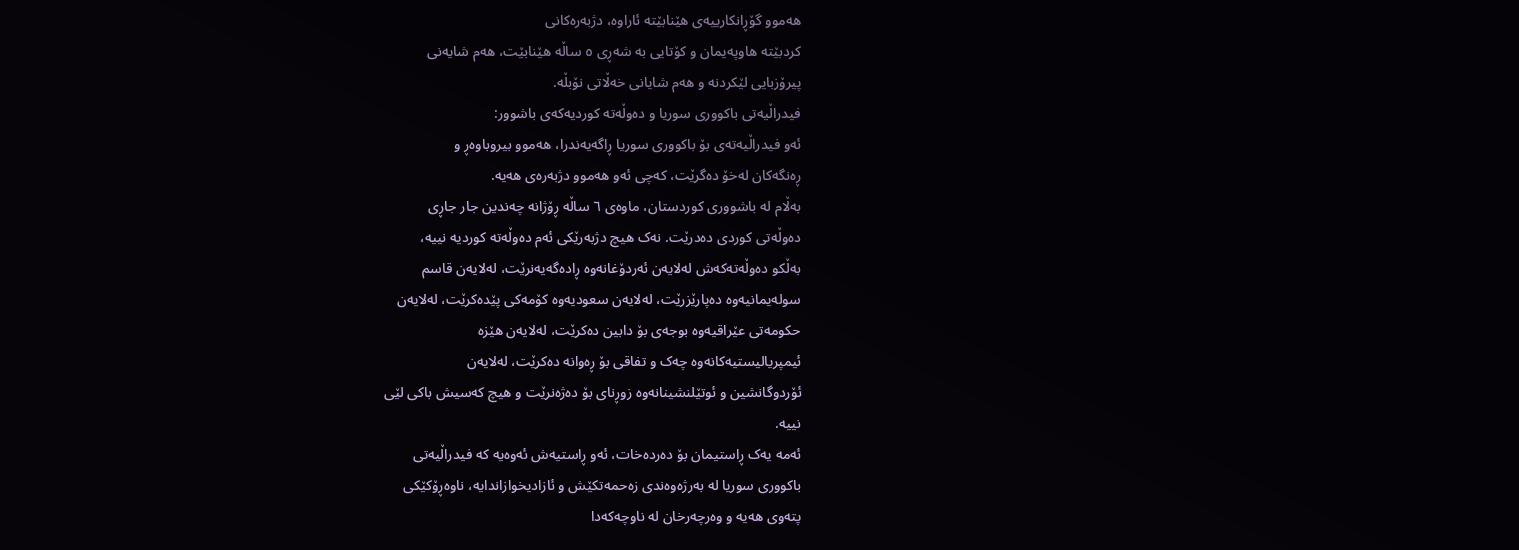ھەموو گۆڕانکارییەی ھێنابێتە ئاراوە، دژبەرەکانی
کردبێتە ھاوپەیمان و کۆتایی بە شەڕی ٥ ساڵە ھێنابێت، ھەم شایەنی
پیرۆزبایی لێکردنە و ھەم شایانی خەڵاتی نۆبڵە.
فیدراڵیەتی باکووری سوریا و دەوڵەتە کوردیەکەی باشوور:
ئەو فیدراڵیەتەی بۆ باکووری سوریا ڕاگەیەندرا، ھەموو بیروباوەڕ و
ڕەنگەکان لەخۆ دەگرێت، کەچی ئەو ھەموو دژبەرەی ھەیە.
بەڵام لە باشووری کوردستان، ماوەی ٦ ساڵە ڕۆژانە چەندین جار جاڕی
دەوڵەتی کوردی دەدرێت. نەک ھیچ دژبەرێکی ئەم دەوڵەتە کوردیە نییە،
بەڵکو دەوڵەتەکەش لەلایەن ئەردۆغانەوە ڕادەگەیەنرێت، لەلایەن قاسم
سولەیمانیەوە دەپارێزرێت، لەلایەن سعودیەوە کۆمەکی پێدەکرێت، لەلایەن
حکومەتی عێراقیەوە بوجەی بۆ دابین دەکرێت، لەلایەن ھێزە
ئیمپریالیستیەکانەوە چەک و تفاقی بۆ ڕەوانە دەکرێت، لەلایەن
ئۆردوگانشین و ئوتێلنشینانەوە زوڕنای بۆ دەژەنرێت و ھیچ کەسیش باکی لێی
نییە.
ئەمە یەک ڕاستیمان بۆ دەردەخات، ئەو ڕاستیەش ئەوەیە کە فیدراڵیەتی
باکووری سوریا لە بەرژەوەندی زەحمەتکێش و ئازادیخوازاندایە، ناوەڕۆکێکی
پتەوی ھەیە و وەرچەرخان لە ناوچەکەدا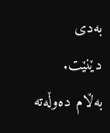بەدی دێنێت. بەڵام دەوڵەتە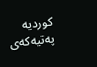کوردیە
پەتیەکەی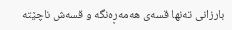بارزانی تەنھا قسەی ھەمەڕەنگە و قسەش ناچێتە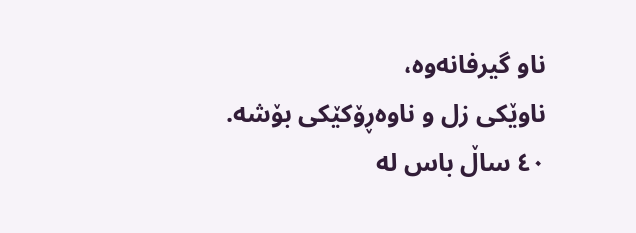ناو گیرفانەوە،
ناوێکی زل و ناوەڕۆکێکی بۆشە. ٤٠ ساڵ باس لە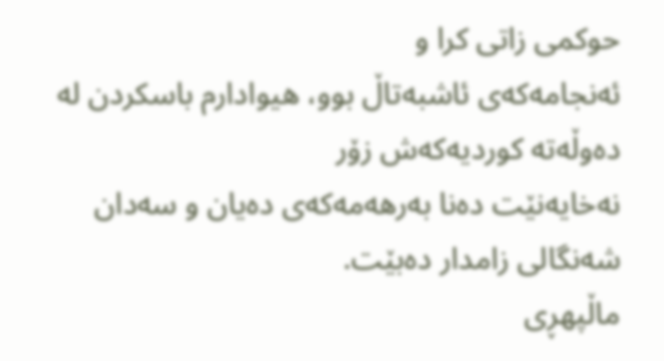حوکمی زاتی کرا و
ئەنجامەکەی ئاشبەتاڵ بوو، ھیوادارم باسکردن لە دەوڵەتە کوردیەکەش زۆر
نەخایەنێت دەنا بەرھەمەکەی دەیان و سەدان شەنگالی زامدار دەبێت.
ماڵپهڕی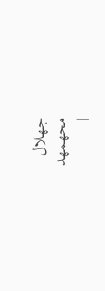جهلال
محهمهد
|